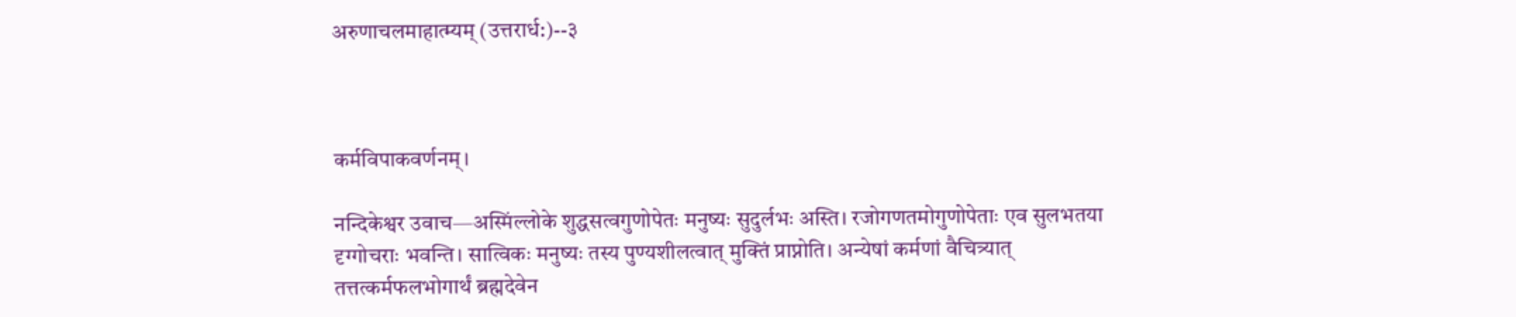अरुणाचलमाहात्म्यम् (उत्तरार्ध:)--३



कर्मविपाकवर्णनम्।

नन्दिकेश्वर उवाच—अस्मिंल्लोके शुद्धसत्वगुणोपेतः मनुष्यः सुदुर्लभः अस्ति। रजोगणतमोगुणोपेताः एव सुलभतया दृग्गोचराः भवन्ति। सात्विकः मनुष्यः तस्य पुण्यशीलत्वात् मुक्तिं प्राप्नोति। अन्येषां कर्मणां वैचित्र्यात् तत्तत्कर्मफलभोगार्थं ब्रह्मदेवेन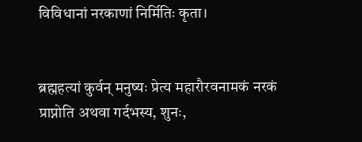विविधानां नरकाणां निर्मितिः कृता।


ब्रह्महत्यां कुर्वन् मनुष्यः प्रेत्य महारौरवनामकं नरकं प्राप्नोति अथवा गर्दभस्य, शुनः,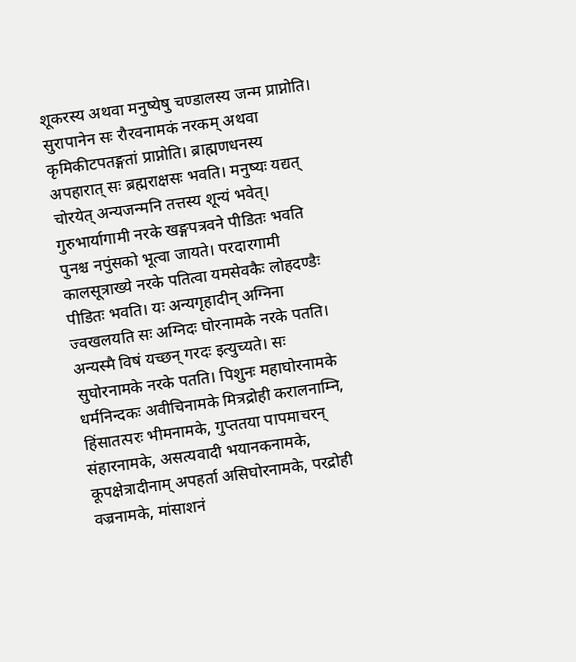शूकरस्य अथवा मनुष्येषु चण्डालस्य जन्म प्राप्नोति। सुरापानेन सः रौरवनामकं नरकम् अथवा कृमिकीटपतङ्गतां प्राप्नोति। ब्राह्मणधनस्य अपहारात् सः ब्रह्मराक्षसः भवति। मनुष्यः यद्यत् चोरयेत् अन्यजन्मनि तत्तस्य शून्यं भवेत्। गुरुभार्यागामी नरके खङ्गपत्रवने पीडितः भवति पुनश्च नपुंसको भूत्वा जायते। परदारगामी कालसूत्राख्ये नरके पतित्वा यमसेवकैः लोहदण्डैः पीडितः भवति। यः अन्यगृहादीन् अग्निना ज्वखलयति सः अग्निदः घोरनामके नरके पतति। अन्यस्मै विषं यच्छन् गरदः इत्युच्यते। सः सुघोरनामके नरके पतति। पिशुनः महाघोरनामके धर्मनिन्दकः अवीचिनामके मित्रद्रोही करालनाम्नि, हिंसातत्परः भीमनामके, गुप्ततया पापमाचरन् संहारनामके, असत्यवादी भयानकनामके, कूपक्षेत्रादीनाम् अपहर्ता असिघोरनामके, परद्रोही वज्रनामके, मांसाशनं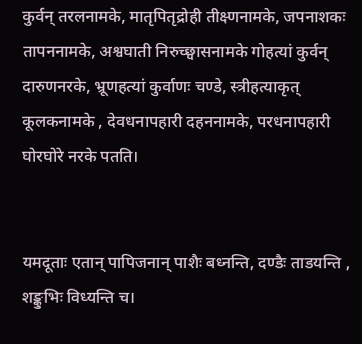कुर्वन् तरलनामके, मातृपितृद्रोही तीक्ष्णनामके, जपनाशकः तापननामके, अश्वघाती निरुच्छ्वासनामके गोहत्यां कुर्वन् दारुणनरके, भ्रूणहत्यां कुर्वाणः चण्डे, स्त्रीहत्याकृत् कूलकनामके , देवधनापहारी दहननामके, परधनापहारी घोरघोरे नरके पतति।


यमदूताः एतान् पापिजनान् पाशैः बध्नन्ति, दण्डैः ताडयन्ति , शङ्कुभिः विध्यन्ति च।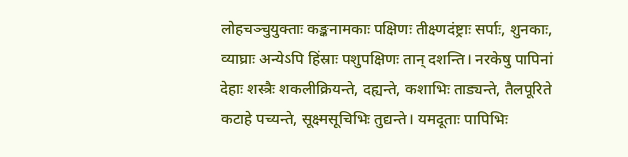लोहचञ्चुयुक्ताः कङ्कनामकाः पक्षिणः तीक्ष्णदंष्ट्राः सर्पाः, शुनकाः, व्याघ्राः अन्येऽपि हिंस्राः पशुपक्षिणः तान् दशन्ति। नरकेषु पापिनां देहाः शस्त्रैः शकलीक्रियन्ते, दह्यन्ते, कशाभिः ताड्यन्ते, तैलपूरिते कटाहे पच्यन्ते, सूक्ष्मसूचिभिः तुद्यन्ते। यमदूताः पापिभिः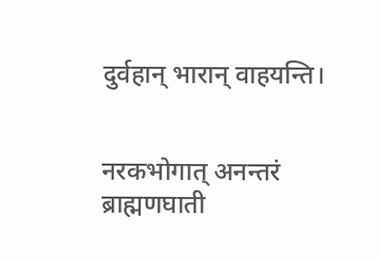दुर्वहान् भारान् वाहयन्ति।


नरकभोगात् अनन्तरं ब्राह्मणघाती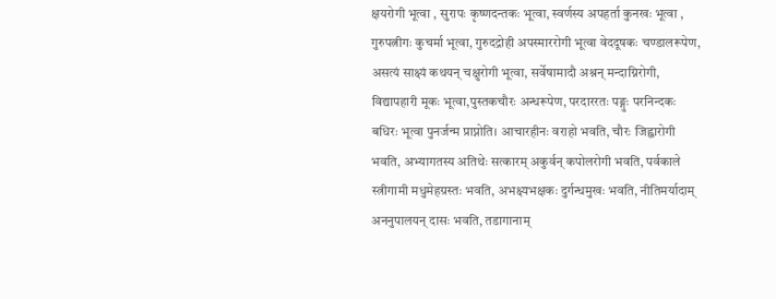क्षयरोगी भूत्वा , सुरापः कृष्णदन्तकः भूत्वा, स्वर्णस्य अपहर्ता कुनखः भूत्वा , गुरुपत्नीगः कुचर्मा भूत्वा, गुरुदद्रोही अपस्माररोगी भूत्वा वेददूषकः चण्डालरूपेण, असत्यं साक्ष्यं कथयन् चक्षुरोगी भूत्वा, सर्वेषामादौ अश्नन् मन्दाग्निरोगी, विद्यापहारी मूकः भूत्वा,पुस्तकचौरः अन्धरूपेण, परदाररतः पङ्गुः परनिन्दकः बधिरः भूत्वा पुनर्जन्म प्राप्नोति। आचारहीनः वराहो भवति, चौरः जिह्वारोगी भवति, अभ्यागतस्य अतिथेः सत्कारम् अकुर्वन् कपोलरोगी भवति, पर्वकाले स्त्रीगामी मधुमेहग्रस्तः भवति, अभक्ष्यभक्षकः दुर्गन्धमुखः भवति, नीतिमर्यादाम् अननुपालयन् दासः भवति, तडागानाम्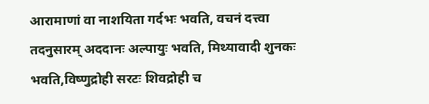आरामाणां वा नाशयिता गर्दभः भवति, वचनं दत्त्वा तदनुसारम् अददानः अल्पायुः भवति, मिथ्यावादी शुनकः भवति,विष्णुद्रोही सरटः शिवद्रोही च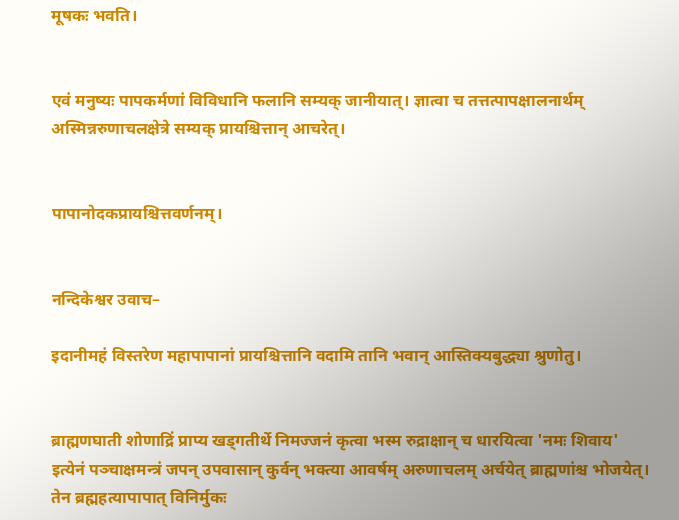मूषकः भवति।


एवं मनुष्यः पापकर्मणां विविधानि फलानि सम्यक् जानीयात्। ज्ञात्वा च तत्तत्पापक्षालनार्थम् अस्मिन्नरुणाचलक्षेत्रे सम्यक् प्रायश्चित्तान् आचरेत्।


पापानोदकप्रायश्चित्तवर्णनम्।


नन्दिकेश्वर उवाच–

इदानीमहं विस्तरेण महापापानां प्रायश्चित्तानि वदामि तानि भवान् आस्तिक्यबुद्ध्या श्रुणोतु।


ब्राह्मणघाती शोणाद्रिं प्राप्य खड्गतीर्थे निमज्जनं कृत्वा भस्म रुद्राक्षान् च धारयित्वा 'नमः शिवाय' इत्येनं पञ्चाक्षमन्त्रं जपन् उपवासान् कुर्वन् भक्त्या आवर्षम् अरुणाचलम् अर्चयेत् ब्राह्मणांश्च भोजयेत्। तेन ब्रह्महत्यापापात् विनिर्मुकः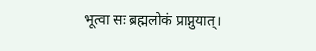भूत्वा सः ब्रह्मलोकं प्राप्नुयात्।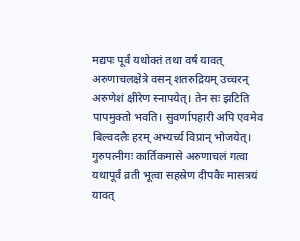मद्यपः पूर्वं यथोक्तं तथा वर्षं यावत् अरुणाचलक्षेत्रे वसन् शतरुद्रियम् उच्चरन् अरुणेशं क्षीरेण स्नापयेत्। तेन सः झटिति पापमुक्तो भवति। सुवर्णापहारी अपि एवमेव बिल्वदलैः हरम् अभ्यर्च्य विप्रान् भोजयेत्। गुरुपत्नीगः कार्तिकमासे अरुणाचलं गत्वा यथापूर्वं व्रती भूत्वा सहस्रेण दीपकैः मासत्रयं यावत्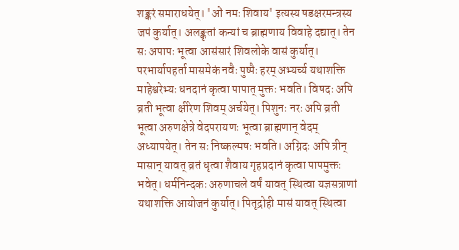शङ्करं समाराधयेत्। 'ओं नमः शिवाय' इत्यस्य षडक्षरमन्त्रस्य जपं कुर्यात्। अलङ्कृतां कन्यां च ब्राह्मणाय विवाहे दद्यात्। तेन सः अपापः भूत्वा आसंसारं शिवलोके वासं कुर्यात्। परभार्यापहर्ता मासमेकं नवैः पुष्पैः हरम् अभ्यर्च्य यथाशक्ति माहेश्वरेभ्यः धनदानं कृत्वा पापात् मुक्तः भवति। विषदः अपि व्रती भूत्वा क्षीरेण शिवम् अर्चयेत्। पिशुनः नरः अपि व्रती भूत्वा अरुणक्षेत्रे वेदपरायणः भूत्वा ब्राह्मणान् वेदम् अध्यापयेत्। तेन सः निष्कल्मषः भवति। अग्निदः अपि त्रीन् मासान् यावत् व्रतं धृत्वा शैवाय गृहप्रदानं कृत्वा पापमुक्तः भवेत्। धर्मनिन्दकः अरुणाचले वर्षं यावत् स्थित्वा यज्ञसत्राणां यथाशक्ति आयोजनं कुर्यात्। पितृद्रोही मासं यावत् स्थित्वा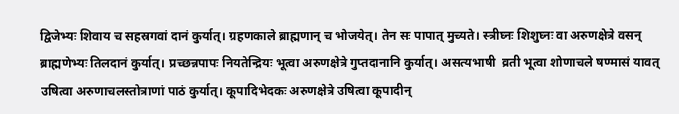द्विजेभ्यः शिवाय च सहस्रगवां दानं कुर्यात्। ग्रहणकाले ब्राह्मणान् च भोजयेत्। तेन सः पापात् मुच्यते। स्त्रीघ्नः शिशुघ्नः वा अरुणक्षेत्रे वसन् ब्राह्मणेभ्यः तिलदानं कुर्यात्। प्रच्छन्नपापः नियतेन्द्रियः भूत्वा अरुणक्षेत्रे गुप्तदानानि कुर्यात्। असत्यभाषी  व्रती भूत्वा शोणाचले षण्मासं यावत् उषित्वा अरुणाचलस्तोत्राणां पाठं कुर्यात्। कूपादिभेदकः अरुणक्षेत्रे उषित्वा कूपादीन्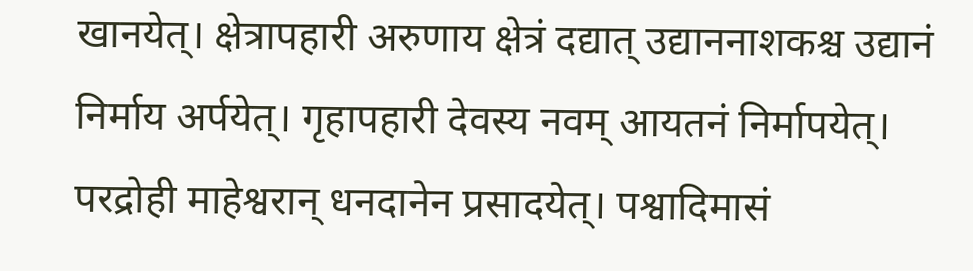खानयेत्। क्षेत्रापहारी अरुणाय क्षेत्रं दद्यात् उद्याननाशकश्च उद्यानं निर्माय अर्पयेत्। गृहापहारी देवस्य नवम् आयतनं निर्मापयेत्। परद्रोही माहेश्वरान् धनदानेन प्रसादयेत्। पश्वादिमासं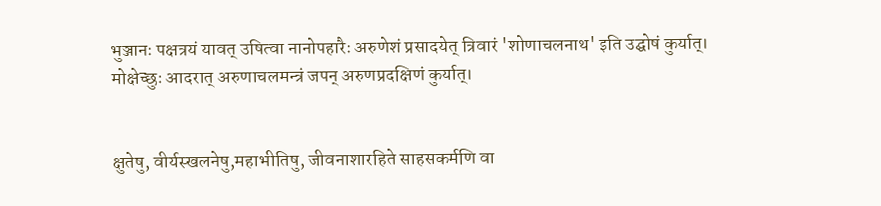भुञ्जानः पक्षत्रयं यावत् उषित्वा नानोपहारैः अरुणेशं प्रसादयेत् त्रिवारं 'शोणाचलनाथ' इति उद्घोषं कुर्यात्। मोक्षेच्छुः आदरात् अरुणाचलमन्त्रं जपन् अरुणप्रदक्षिणं कुर्यात्।


क्षुतेषु, वीर्यस्खलनेषु,महाभीतिषु, जीवनाशारहिते साहसकर्मणि वा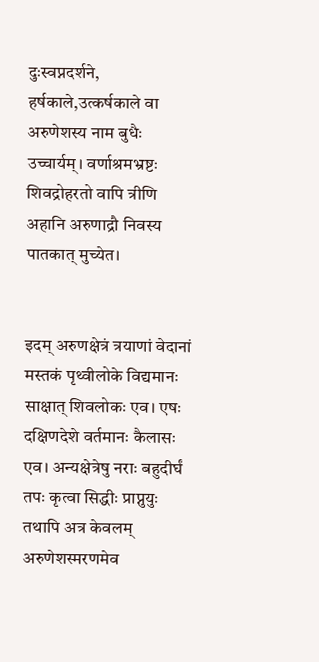दुःस्वप्नदर्शने, हर्षकाले,उत्कर्षकाले वा अरुणेशस्य नाम बुधैः उच्चार्यम्। वर्णाश्रमभ्रष्टः शिवद्रोहरतो वापि त्रीणि अहानि अरुणाद्रौ निवस्य पातकात् मुच्येत।


इदम् अरुणक्षेत्रं त्रयाणां वेदानां मस्तकं पृथ्वीलोके विद्यमानः साक्षात् शिवलोकः एव। एषः दक्षिणदेशे वर्तमानः कैलासः एव। अन्यक्षेत्रेषु नराः बहुदीर्घं तपः कृत्वा सिद्धीः प्राप्नुयुः तथापि अत्र केवलम् अरुणेशस्मरणमेव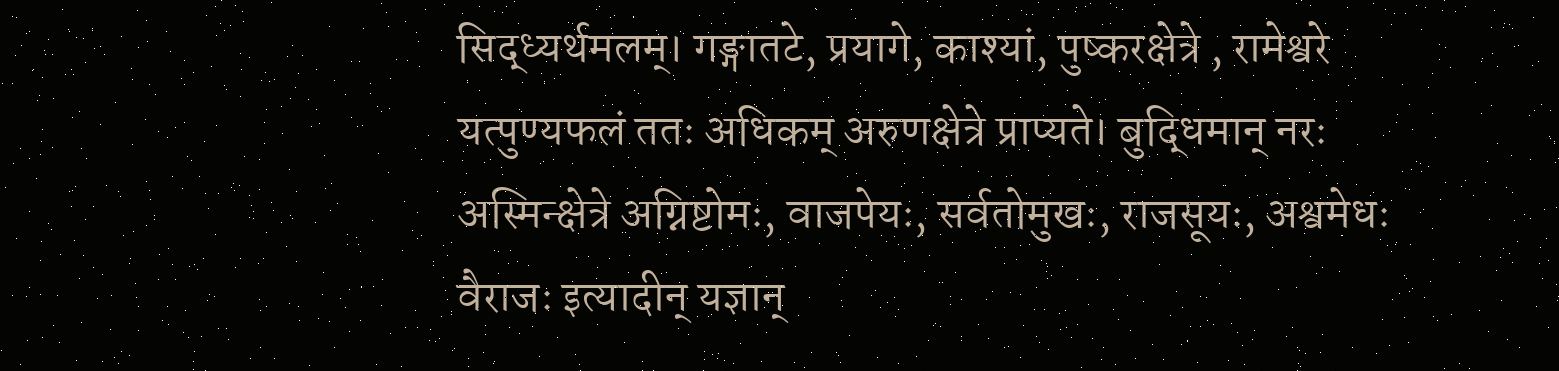सिद्ध्यर्थमलम्। गङ्गातटे, प्रयागे, काश्यां, पुष्करक्षेत्रे , रामेश्वरे यत्पुण्यफलं ततः अधिकम् अरुणक्षेत्रे प्राप्यते। बुद्धिमान् नरः अस्मिन्क्षेत्रे अग्निष्टोमः, वाजपेयः, सर्वतोमुखः, राजसूयः, अश्वमेधः वैराजः इत्यादीन् यज्ञान्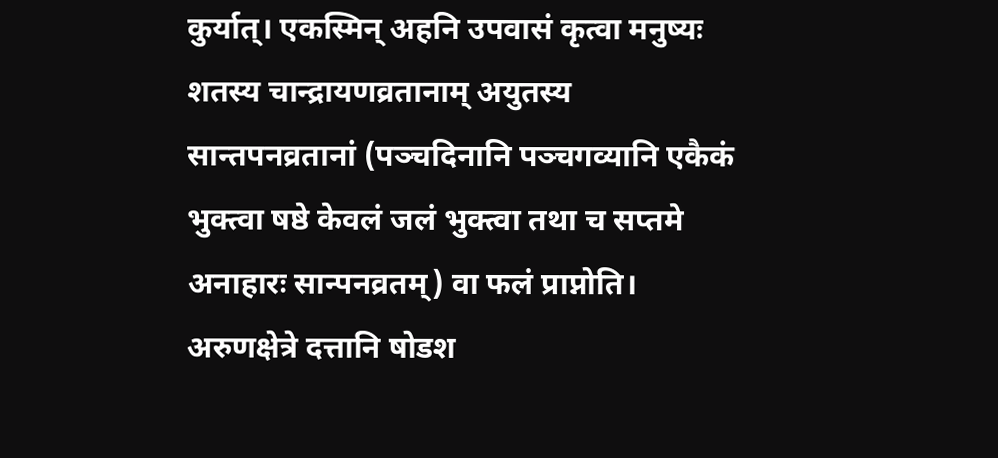कुर्यात्। एकस्मिन् अहनि उपवासं कृत्वा मनुष्यः शतस्य चान्द्रायणव्रतानाम् अयुतस्य सान्तपनव्रतानां (पञ्चदिनानि पञ्चगव्यानि एकैकं भुक्त्वा षष्ठे केवलं जलं भुक्त्वा तथा च सप्तमे अनाहारः सान्पनव्रतम्) वा फलं प्राप्नोति। अरुणक्षेत्रे दत्तानि षोडश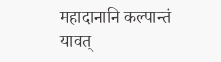महादानानि कल्पान्तं यावत्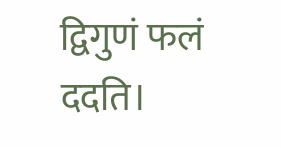द्विगुणं फलं ददति।